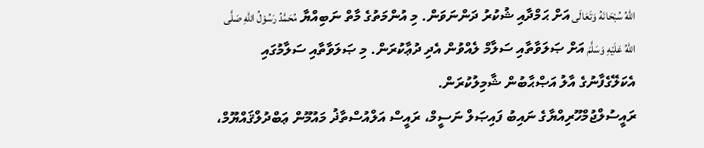اللهُ سُبْحَانَهُ وَتَعَالَى އަށް ޙަމްދާއި ޝުކުރު ދަންނަވަން. މި އުންމަތުގެ މާތް ނަބިއްޔާ مُحَمَّدُ رَسُوْلُ اللهِ صَلَّى اللهُ عَلَيْهِ وَسَلَّمَ އަށް ޞަލަވާތާއި ސަލާމް ލެއްވުން އެދި ދުޢާކުރަން. މި ޞަލަވާތާއި ސަލާމުގައި އެކަލޭގެފާނުގެ އާލު އަޞްޙާބުން ޝާމިލުކުރަން.
ރައީސުލްޖުމްހޫރިއްޔާގެ ނައިބު ފައިޞަލް ނަސީމް، ރައީސް އަލްއުސްތާޛު މައުމޫން ޢަބްދުލްޤައްޔޫމް،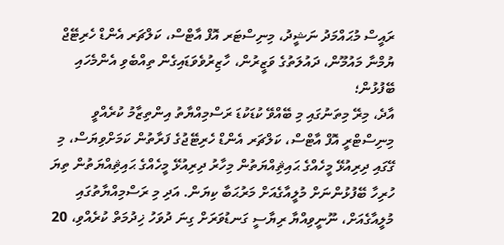ރައީސް މުޙައްމަދު ނަޝީދު، މިނިސްޓަރ އޮފް އާޓްސް، ކަލްޗަރ އެންޑް ހެރިޓޭޖް ޔުމްނާ މައުމޫން، ދައުލަތުގެ ވަޒީރުން، ހާޒިރުވެވަޑައިގެން ތިއްބެވި އެންމެހައި ބޭފުޅުން؛
އާދެ، މިރޭ މިތަނުގައި މި ބޭއްވޭ ކުޑަކުޑަ ރަސްމިއްޔާތު އިންތިޒާމު ކުރެއްވީ މިނިސްޓްރީ އޮފް އާޓްސް، ކަލްޗަރ އެންޑް ހެރިޓޭޖުގެ ފަރާތުން ކަމަށްވިޔަސް، މި ގޭގައި ދިރިއުޅޭ މީހެއްގެ ޙައިޘިއްޔަތުން މިހާރު ދިރިއުޅޭ މީހެއްގެ ޙައިޘިއްޔަތުން ތިޔަ ހުރިހާ ބޭފުޅުންނަށް މުލީއާގެއަށް މަރުޙަބާ ކިޔަން. އަދި މި ރަސްމިއްޔާތުގައި މުލީއާގެއަށް، ނޫނީވިއްޔާ ރިޔާސީ ގަނޑުވަރަށް ގިނަ ދުވަހު ޚިދުމަތް ކުރެއްވި، 20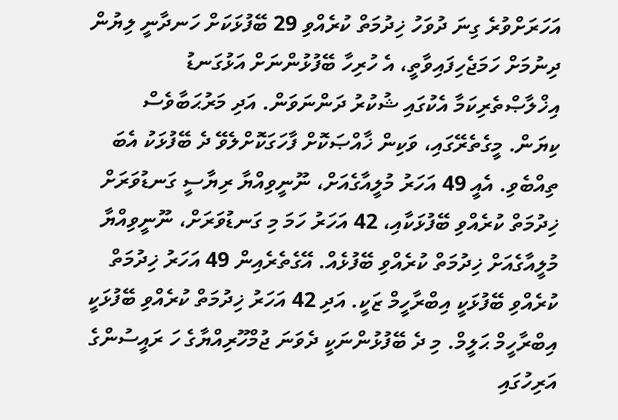އަހަރަށްވުރެ ގިނަ ދުވަހު ޚިދުމަތް ކުރެއްވި 29 ބޭފުޅަކަށް ހަނދާނީ ލިޔުން ދިނުމަށް ހަމަޖެހިފައިވާތީ، އެ ހުރިހާ ބޭފުޅުންނަށް އަޅުގަނޑު އިޚްލާޞްތެރިކަމާ އެކުގައި ޝުކުރު ދަންނަވަން. އަދި މަރުޙަބާވެސް ކިޔަން. މީގެތެރޭގައި، ވަކިން ޚާއްޞަކޮށް ފާހަގަކޮށްލެވޭ ދެ ބޭފުޅަކު އެބަ ތިއްބެވި. އެއީ 49 އަހަރު މުލީއާގެއަށް، ނޫނީވިއްޔާ ރިޔާސީ ގަނޑުވަރަށް ޚިދުމަތް ކުރެއްވި ބޭފުޅަކާއި، 42 އަހަރު ހަމަ މި ގަނޑުވަރަށް، ނޫނީވިއްޔާ މުލީއާގެއަށް ޚިދުމަތް ކުރެއްވި ބޭފުޅެއް. އޭގެތެރެއިން 49 އަހަރު ޚިދުމަތް ކުރެއްވި ބޭފުޅަކީ އިބްރާހީމް ޒަކީ. އަދި 42 އަހަރު ޚިދުމަތް ކުރެއްވި ބޭފުޅަކީ އިބްރާހީމް ޙަލީމް. މި ދެ ބޭފުޅުންނަކީ ދެވަނަ ޖުމްހޫރިއްޔާގެ ހަ ރައީސުންގެ އަރިހުގައި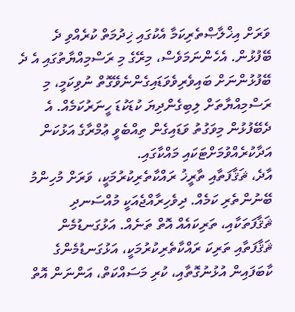ވަރަށް އިޚްލާޞްތެރިކަމާ އެކުގައި ޚިދުމަތް ކުރެއްވި ދެ ބޭފުޅުން. އެހެންނަމަވެސް، މިރޭގެ މި ރަސްމިއްޔާތުގައި އެ ދެ ބޭފުޅުންނަށް ބައިވެރިވެވަޑައިގެންނެވޭގޮތް ނުވިކަމީ، މި ރަސްމިއްޔާތަށް ލިބިގެންދިޔަ ކުޑަކުޑަ ހީނަރުކަމެއް. އެ ދެބޭފުޅުން މިވަގުތު ވަޑައިގެން ތިއްބެވީ ޢުމްރާގެ އަޅުކަން އަދާކުރެއްވުމަށްޓަކައި މައްކާގައި.
އާދެ، ޘަޤާފަތާއި ތާރީޚު ރައްކާތެރިކުރުމަކީ، ވަރަށް މުހިންމު ބޭނުންތެރި ކަމެއް. ދިވެހިރާއްޖެއަކީ މުއްސަނދި ޘަޤާފަތަކާއި، ތަރިކައެއް އޮތް ތަނެއް. އަޅުގަނޑުމެން ޘަޤާފަތާއި ތަރިކަ ރައްކާތެރިކުރުމަކީ، އަޅުގަނޑުމެންގެ ކާބަފައިން އުޅުނުގޮތާއި، ކުރި މަސައްކަތް، އަންނަން އޮތް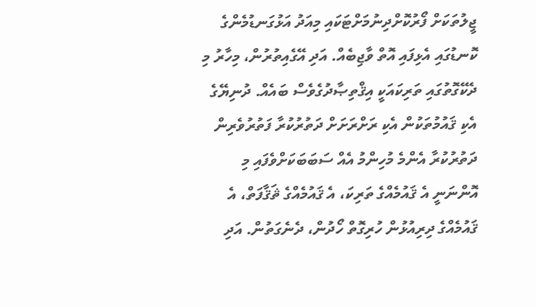ޖީލުތަކަށް ފޯރުކޮށްދިނުމަށްޓަކައި މިއަދު އަޅުގަނޑުމެންގެ ކޮނޑުގައި އެޅިފައި އޮތް ވާޖިބެއް. އަދި އޭގެއިތުރުން، މިހާރު މި ދެކޭގޮތުގައި ތަރިކައަކީ އިޤްތިޞާދުގެވެސް ބައެއް. ދުނިޔޭގެ އެކި ޤައުމުތަކުން އެކި ރަށްރަށަށް ދަތުރުކުރާ ފަތުރުވެރިން ދަތުރުކުރާ އެންމެ މުހިންމު އެއް ސަބަބަކަށްވެފައި މި އޮންނަނީ އެ ޤައުމެއްގެ ތަރިކަ، އެ ޤައުމެއްގެ ޘަޤާފަތް، އެ ޤައުމެއްގެ ދިރިއުޅުން ހުރިގޮތް ހޯދުން، ދެނެގަތުން. އަދި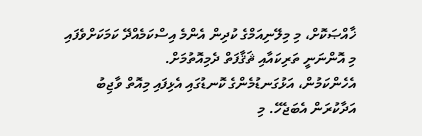ޚާއްޞަކޮށް، މި މިލޭނިއަމްގެ ކުދިން އެންމެ އިސްކަމެއްދޭ ކަމަކަށްވެފައި މި އޮންނަނީ ތަރިކައާއި ޘަޤާފަތް ދެމިއޮތުމަށް.
އެހެންކަމުން، އަޅުގަނޑުމެންގެ ކޮނޑުގައި އެޅިފައި މިއޮތް ވާޖިބު އަދާކުރަން އެބަޖެހޭ. މި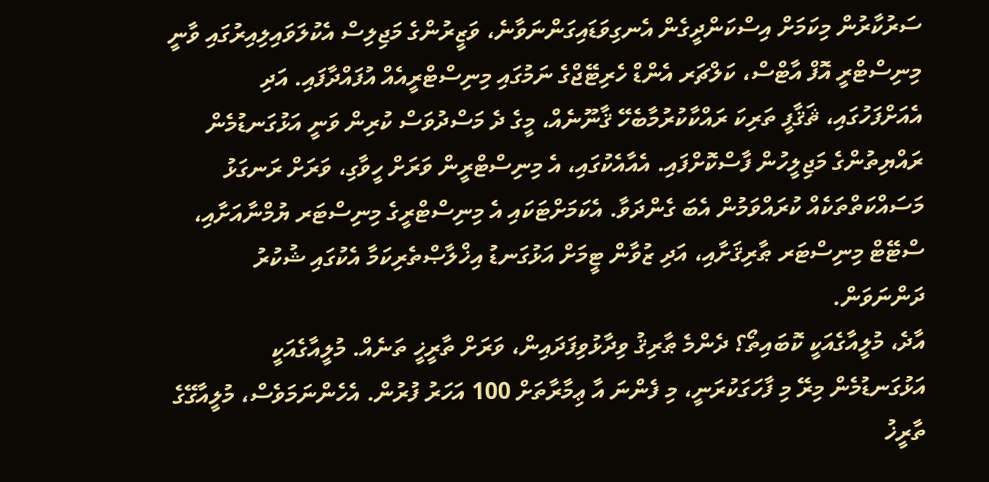ސަރުކާރުން މިކަމަށް އިސްކަންދީގެން އެނގިވަޑައިގަންނަވާނެ، ވަޒީރުންގެ މަޖިލިސް އެކުލަވައިލިއިރުގައި ވާނީ މިނިސްޓްރީ އޮފް އާޓްސް، ކަލްޗަރ އެންޑް ހެރިޓޭޖްގެ ނަމުގައި މިނިސްޓްރީއެއް އުފައްދާފައި. އަދި އެއަށްފަހުގައި، ޘަޤާފީ ތަރިކަ ރައްކާކުރުމާބެހޭ ޤާނޫނެއް، މީގެ ދެ މަސްދުވަސް ކުރިން ވަނީ އަޅުގަނޑުމެން ރައްޔިތުންގެ މަޖިލީހުން ފާސްކޮށްފައި. އެއާއެކުގައި، އެ މިނިސްޓްރީން ވަރަށް ހީވާގި، ވަރަށް ރަނގަޅު މަސައްކަތްތަކެއް ކުރައްވަމުން އެބަ ގެންދަވާ. އެކަމަށްޓަކައި އެ މިނިސްޓްރީގެ މިނިސްޓަރ ޔުމްނާއަށާއި، ސްޓޭޓް މިނިސްޓަރ ޠާރިޤަށާއި، އަދި ޒުވާން ޓީމަށް އަޅުގަނޑު އިޚްލާޞްތެރިކަމާ އެކުގައި ޝުކުރު ދަންނަވަން.
އާދެ، މުލީއާގެއަކީ ކޮބައިތޯ؟ ދެންމެ ޠާރިޤު ވިދާޅުވިފަދައިން، ވަރަށް ތާރީޚީ ތަނެއް. މުލީއާގެއަކީ އަޅުގަނޑުމެން މިރޭ މި ފާހަގަކުރަނީ، މި ފެންނަ އާ ޢިމާރާތަށް 100 އަހަރު ފުރުން. އެހެންނަމަވެސް، މުލީއާގޭގެ ތާރީޚު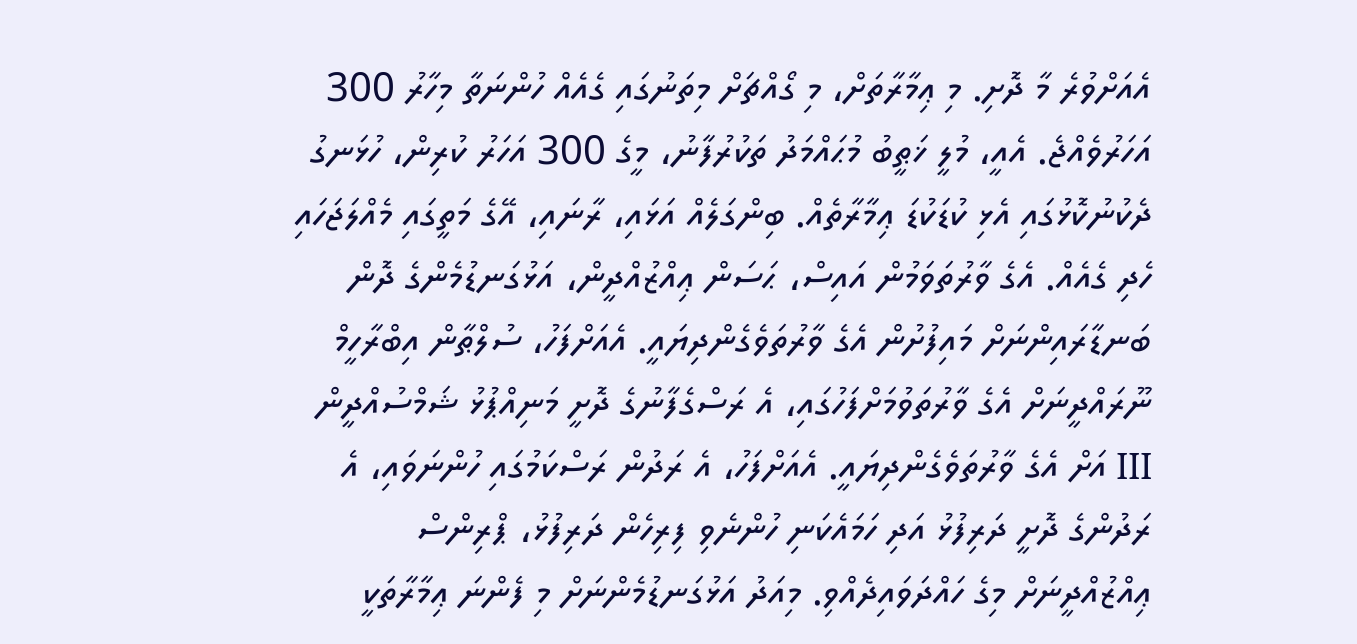އެއަށްވުރެ މާ ދޮށި. މި ޢިމާރާތަށް، މި ގޯއްޗަށް މިތަނުގައި ގެއެއް ހުންނަތާ މިހާރު 300 އަހަރުވެއްޖެ. އެއީ، މުލީ ޚަޠީބު މުޙައްމަދު ތަކުރުފާނު، މީގެ 300 އަހަރު ކުރިން، ހުޅަނގު ދެކުނުކޮޅުގައި އެޅި ކުޑަކުޑަ ޢިމާރާތެއް. ބިންގަލެއް އަޅައި، ރާނައި، އޭގެ މަތީގައި މެއްލަޖަހައި ހެދި ގެއެއް. އެގެ ވާރުތަވަމުން އައިސް، ޙަސަން ޢިއްޒުއްދީން، އަޅުގަނޑުމެންގެ ދޮން ބަނޑާރައިންނަށް މައިފުށުން އެގެ ވާރުތަވެގެންދިޔައީ. އެއަށްފަހު، ސުލްޠާން އިބްރާހީމް ނޫރައްދީނަށް އެގެ ވާރުތަވުމަށްފަހުގައި، އެ ރަސްގެފާނުގެ ދޮށީ މަނިއްޕުޅު ޝަމްސުއްދީން III އަށް އެގެ ވާރުތަވެގެންދިޔައީ. އެއަށްފަހު، އެ ރަދުން ރަސްކަމުގައި ހުންނަވައި، އެ ރަދުންގެ ދޮށީ ދަރިފުޅު އަދި ހަމައެކަނި ހުންނެވި ފިރިހެން ދަރިފުޅު، ޕްރިންސް ޢިއްޒުއްދީނަށް މިގެ ހައްދަވައިދެއްވި. މިއަދު އަޅުގަނޑުމެންނަށް މި ފެންނަ ޢިމާރާތަކީ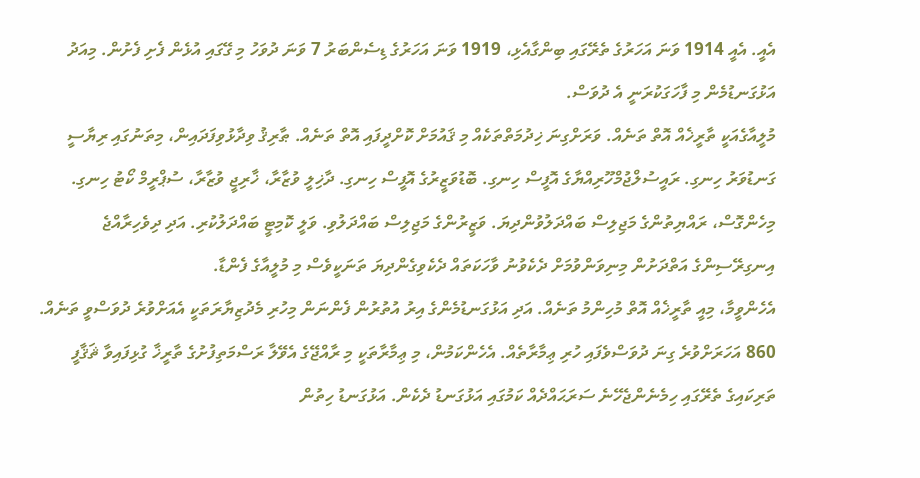އެއީ. އެއީ 1914 ވަނަ އަހަރުގެ ތެރޭގައި ބިންގާއެޅި، 1919 ވަނަ އަހަރުގެ ޑިސެންބަރު 7 ވަނަ ދުވަހު މި ގޭގައި އުޅެން ފެށި ފެށުން. މިއަދު އަޅުގަނޑުމެން މި ފާހަގަކުރަނީ އެ ދުވަސް.
މުލީއާގެއަކީ ތާރީޚެއް އޮތް ތަނެއް. ވަރަށްގިނަ ޚިދުމަތްތަކެއް މި ޤައުމަށް ކޮށްދީފައި އޮތް ތަނެއް. ޠާރިޤު ވިދާޅުވިފަދައިން، މިތަނުގައި ރިޔާސީ ގަނޑުވަރު ހިނގި. ރައީސުލްޖުމްހޫރިއްޔާގެ އޮފީސް ހިނގި. ބޮޑުވަޒީރުގެ އޮފީސް ހިނގި. ދާޚިލީ ވުޒާރާ، ޚާރިޖީ ވުޒާރާ، ސުޕްރީމް ކޯޓު ހިނގި. މިހެންގޮސް، ރައްޔިތުންގެ މަޖިލިސް ބައްދަލުވުންދިޔަ. ވަޒީރުންގެ މަޖިލިސް ބައްދަލުވި. ވަލީ ކޮމިޓީ ބައްދަލުކުރި. އަދި ދިވެހިރާއްޖެ އިނގިރޭސިންގެ އަތްދަށުން މިނިވަންވުމަށް ދެކެވުނު ވާހަކަތައް ދެކެވިގެންދިޔަ ތަނަކީވެސް މި މުލީއާގެ ފެންޑާ.
އެހެންވީމާ، މިއީ ތާރީޚެއް އޮތް މުހިންމު ތަނެއް. އަދި އަޅުގަނޑުމެންގެ އިރު އުތުރުން ފެންނަން މިހުރި މެދުޒިޔާރަތަކީ އެއަށްވުރެ ދުވަސްވީ ތަނެއް. 860 އަހަރަށްވުރެ ގިނަ ދުވަސްވެފައި ހުރި ޢިމާރާތެއް. އެހެންކަމުން، މި ޢިމާރާތަކީ މި ރާއްޖޭގެ އެވޭލާ ރަސްމަތިފުށުގެ ތާރީޚާ ގުޅިފައިވާ ޘަޤާފީ ތަރިކައިގެ ތެރޭގައި ހިމެނެންޖެހޭނެ ސަރަޙައްދެއް ކަމުގައި އަޅުގަނޑު ދެކެން. އަޅުގަނޑު ހިތުން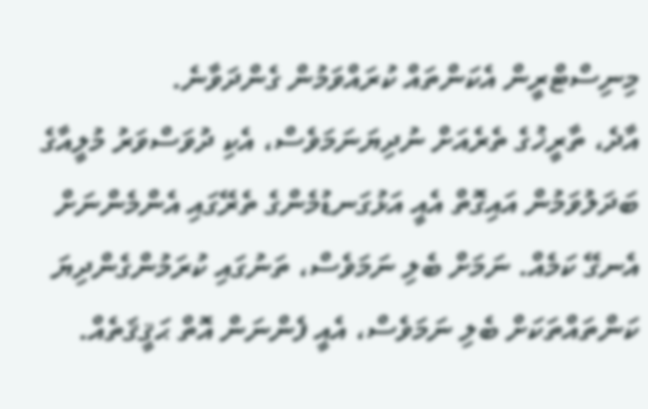މިނިސްޓްރީން އެކަންތައް ކުރައްވަމުން ގެންދަވާނެ.
އާދެ، ތާރީޚުގެ ތެރެއަށް ނުދިޔަނަމަވެސް، އެކި ދުވަސްވަރު މުލީއާގެ ބަދަލުވަމުން އައިގޮތް އެއީ އަޅުގަނޑުމެންގެ ތެރޭގައި އެންމެންނަށް އެނގޭ ކަމެއް. ނަމަށް ބެލި ނަމަވެސް، ތަނުގައި ކުރަމުންގެންދިޔަ ކަންތައްތަކަށް ބެލި ނަމަވެސް، އެއީ ފެންނަން އޮތް ޙަޤީޤަތެއް.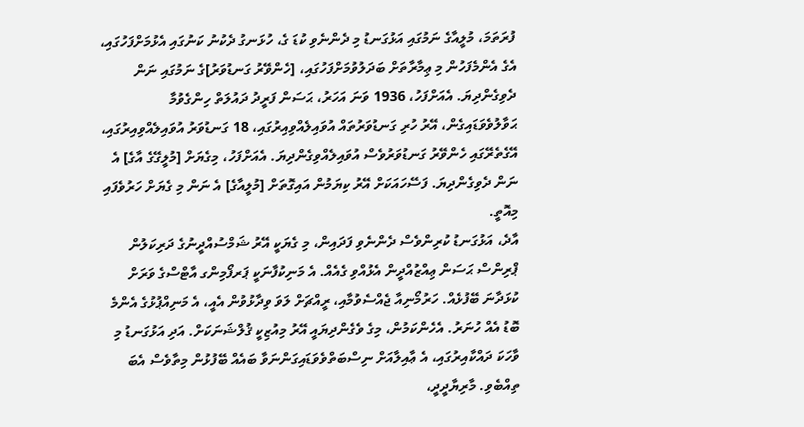ފުރަތަމަ، މުލީއާގެ ނަމުގައި އަޅުގަނޑު މި ދެންނެވި ކުޑަ ގެ، ހުޅަނގު ދެކުނު ކަނުގައި އެޅުމަށްފަހުގައި، އެގެ އެންމެފަހުން މި ޢިމާރާތަށް ބަދަލުވުމަށްފަހުގައި، [ހެންވޭރު ގަނޑުވަރު]ގެ ނަމުގައި ނަން ދެވިގެންދިޔަ. އެއަށްފަހު، 1936 ވަނަ އަހަރު، ޙަސަން ފަރީދު ދައުލަތް ހިންގެވުމާ ޙަވާލުވެވަޑައިގެން، އޭރު ހުރި ގަނޑުވަރުތައް އުވައިލެއްވިއިރުގައި، 18 ގަނޑުވަރު އުވައިލެއްވިއިރުގައި، އޭގެތެރޭގައި ހެންވޭރު ގަނޑުވަރުވެސް އުވައިލެއްވިގެންދިޔަ. އެއަށްފަހު، މިގެޔަށް [މުލީގޭގެ އާގެ] އެ ނަން ދެވިގެންދިޔަ. ފަސޭހައަކަށް އޭރު ކިޔަމުން އައިގޮތަށް [މުލީއާގެ] އެ ނަން މި ގެޔަށް ހަރުވެފައި މިއޮތީ.
އާދެ، އަޅުގަނޑު ކުރިންވެސް ދެންނެވި ފަދައިން، މި ގެޔަކީ އޭރު ޝަމްސުއްދީނުގެ ދަރިކަލުން ޕްރިންސް ޙަސަން ޢިއްޒުއްދީން އެޅުއްވި ގެއެއް. އެ މަނިކުފާނަކީ ޕަރފޯމިންގ އާޓްސްގެ ވަރަށް ކުޅަދާނަ ބޭފުޅެއް. ހަރުމޯނިއާ ޖެއްސެވުމާއި، ރީއްޗަށް ލަވަ ވިދާޅުވުން އެއީ، އެ މަނިއްޕުޅުގެ އެންމެ ބޮޑު އެއް ހުނަރު. އެހެންކަމުން، މިގެ ވެގެންދިޔައީ އޭރު މިއުޒިކީ ޤުލްޝަނަކަށް. އަދި އަޅުގަނޑު މި ވާހަކަ ދައްކާއިރުގައި، އެ ޢާއިލާއަށް ނިސްބަތްވެވަޑައިގަންނަވާ ބައެއް ބޭފުޅުން މިތާވެސް އެބަ ތިއްބެވި. މާރިޔާދީދީ،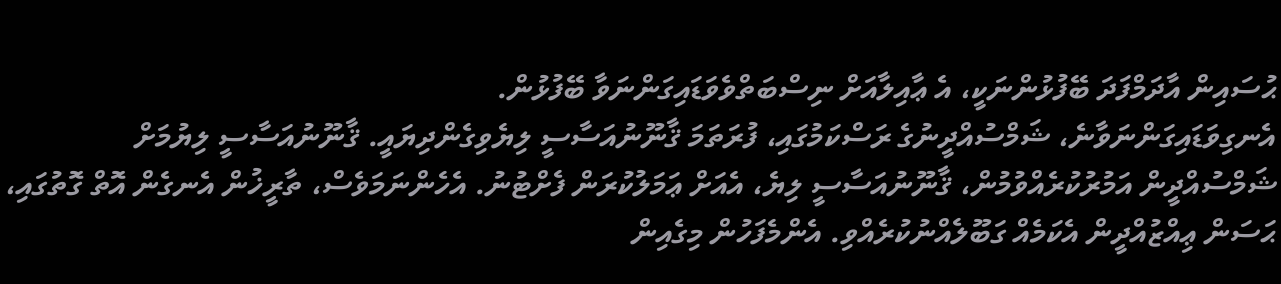ޙުސައިން އާދަމްފަދަ ބޭފުޅުންނަކީ، އެ ޢާއިލާއަށް ނިސްބަތްވެވަޑައިގަންނަވާ ބޭފުޅުން.
އެނގިވަޑައިގަންނަވާނެ، ޝަމްސުއްދީނުގެ ރަސްކަމުގައި، ފުރަތަމަ ޤާނޫނުއަސާސީ ލިޔެވިގެންދިޔައީ. ޤާނޫނުއަސާސީ ލިޔުމަށް ޝަމްސުއްދީން އަމުރުކުރެއްވުމުން، ޤާނޫނުއަސާސީ ލިޔެ، އެއަށް ޢަމަލުކުރަން ފެށްޓުނު. އެހެންނަމަވެސް، ތާރީޚުން އެނގެން އޮތް ގޮތުގައި، ޙަސަން ޢިއްޒުއްދީން އެކަމެއް ގަބޫލެއްނުކުރެއްވި. އެންމެފަހުން މިގެއިން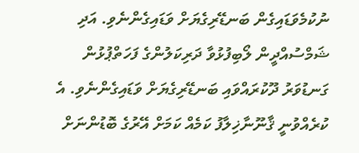ނުކުމެވަޑައިގެން ބަނޑޭރިގެޔަށް ވަޑައިގެންނެވި. އަދި ޝަމްސުއްދީން ލޯބިފުޅުވާ ދަރިކަލުންގެ ފަހަތްޕުޅުން ގަނޑުވަރު ދޫކުރައްވައި ބަނޑޭރިގެޔަށް ވަޑައިގެންނެވި. އެ ކުރެއްވުނީ ޤާނޫނާޚިލާފު ކަމެއް ކަމަށް އޭރުގެ ބޮޑުންނަށް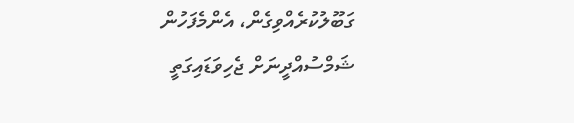ގަބޫލުކުރެއްވިގެން، އެންމެފަހުން ޝަމްސުއްދީނަށް ޖެހިވަޑައިގަތީ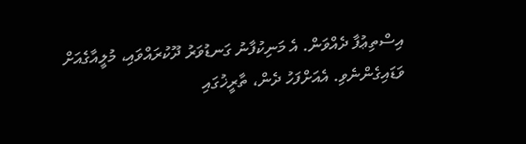އިސްތިޢުފާ ދެއްވަން. އެ މަނިކުފާނު ގަނޑުވަރު ދޫކުރައްވައި، މުލީއާގެއަށް ވަޑައިގެންނެވި. އެއަށްފަހު ދެން، ތާރީޚުގައި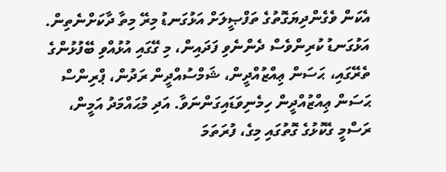އެކަން ވެގެންދިޔަގޮތުގެ ތަފްޞީލަށް އަޅުގަނޑު މިރޭ މިތާ ދާކަށްނެތިން.
އަޅުގަނޑު ކުރިންވެސް ދެންނެވި ފަދައިން، މި ގޭގައި އުޅުއްވި ބޭފުޅުންގެ ތެރޭގައި، ޙަސަން ޢިއްޒުއްދީން، ޝަމްސުއްދީން ރަދުން، ޕްރިންސް ޙަސަން ޢިއްޒުއްދީން ހިމެނިވަޑައިގަންނަވާ. އަދި މުޙައްމަދު އަމީން، ރަސްމީ ގެކޮޅުގެ ގޮތުގައި މިގެ، ފުރަތަމަ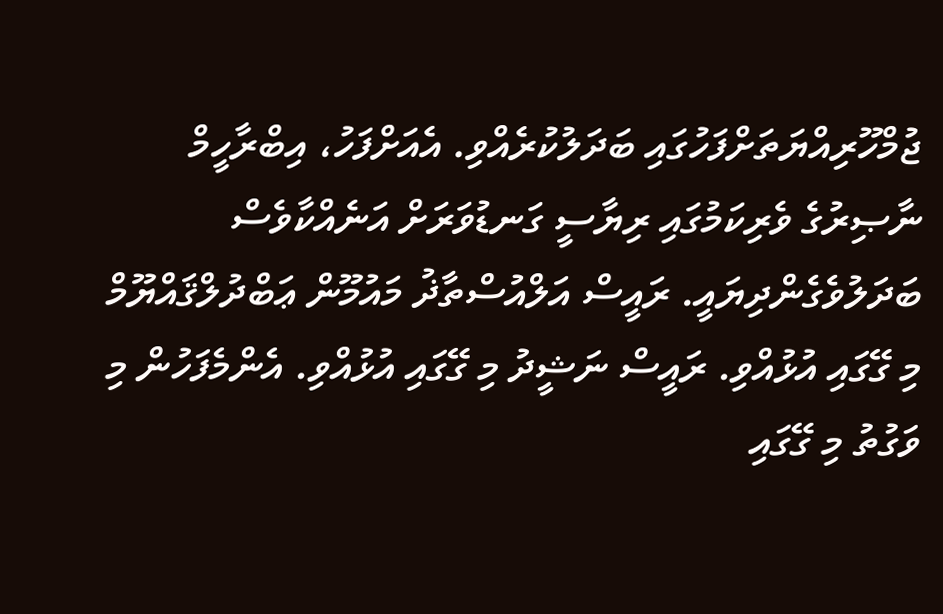ޖުމްހޫރިއްޔަތަށްފަހުގައި ބަދަލުކުރެއްވި. އެއަށްފަހު، އިބްރާހީމް ނާޞިރުގެ ވެރިކަމުގައި ރިޔާސީ ގަނޑުވަރަށް އަނެއްކާވެސް ބަދަލުވެގެންދިޔައީ. ރައީސް އަލްއުސްތާޛު މައުމޫން ޢަބްދުލްޤައްޔޫމް މި ގޭގައި އުޅުއްވި. ރައީސް ނަޝީދު މި ގޭގައި އުޅުއްވި. އެންމެފަހުން މި ވަގުތު މި ގޭގައި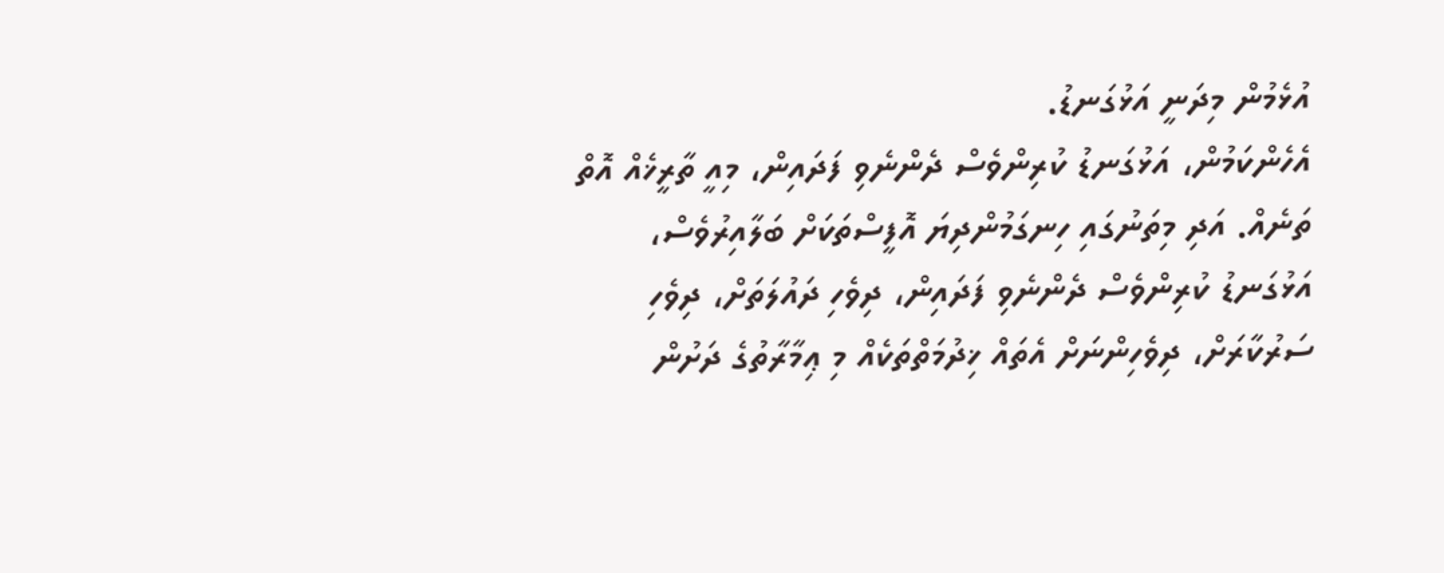އުޅެމުން މިދަނީ އަޅުގަނޑު.
އެހެންކަމުން، އަޅުގަނޑު ކުރިންވެސް ދެންނެވި ފަދައިން، މިއީ ތާރީޚެއް އޮތް ތަނެއް. އަދި މިތަނުގައި ހިނގަމުންދިޔަ އޮފީސްތަކަށް ބަލާއިރުވެސް، އަޅުގަނޑު ކުރިންވެސް ދެންނެވި ފަދައިން، ދިވެހި ދައުލަތަށް، ދިވެހި ސަރުކާރަށް، ދިވެހިންނަށް އެތައް ޚިދުމަތްތަކެއް މި ޢިމާރާތުގެ ދަށުން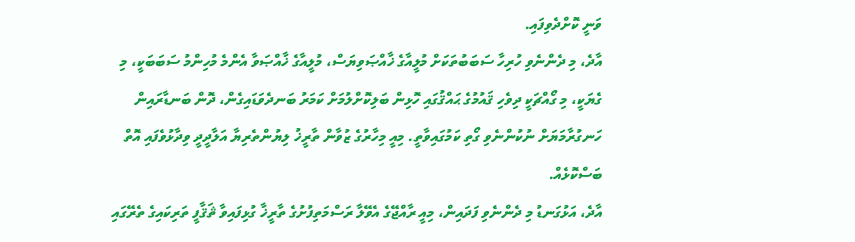ވަނީ ކޮށްދެވިފައި.
އާދެ، މި ދެންނެވި ހުރިހާ ސަބަބުތަކަށް މުލީއާގެ ޚާއްޞަވިޔަސް، މުލީއާގެ ޚާއްޞަވާ އެންމެ މުހިންމު ސަބަބަކީ، މި ގެޔަކީ، މި ގޯއްޗަކީ ދިވެހި ޤައުމުގެ ޙައްޤުގައި ހޮޅިން ބަލިކޮށްލުމަށް ކަމަރު ބަނދެވަޑައިގެން، ދޮން ބަނޑާރައިން ހަނގުރާމަޔަށް ނުކުންނެވި ގޯތި ކަމުގައިވާތީ. މިއީ މިހާރުގެ ޒުވާން ތާރީޚު ލިޔުންތެރިޔާ އަލާދީދީ ވިދާޅުވެފައި އޮތް ބަސްކޮޅެއް.
އާދެ، އަޅުގަނޑު މި ދެންނެވި ފަދައިން، މިއީ ރާއްޖޭގެ އެވޭލާ ރަސްމަތިފުށުގެ ތާރީޚާ ގުޅިފައިވާ ޘަޤާފީ ތަރިކައިގެ ތެރޭގައި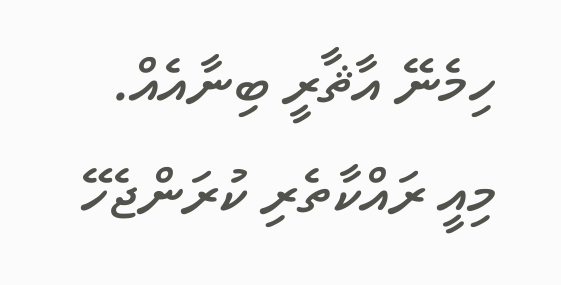ހިމެނޭ އާޘާރީ ބިނާއެއް. މިއީ ރައްކާތެރި ކުރަންޖެހޭ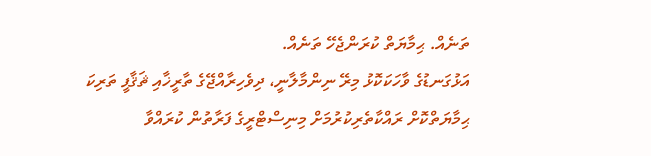ތަނެއް. ޙިމާޔަތް ކުރަންޖެހޭ ތަނެއް.
އަޅުގަނޑުގެ ވާހަކަކޮޅު މިރޭ ނިންމާލާނީ، ދިވެހިރާއްޖޭގެ ތާރީޚާއި ޘަޤާފީ ތަރިކަ ޙިމާޔަތްކޮށް ރައްކާތެރިކުރުމަށް މިނިސްޓްރީގެ ފަރާތުން ކުރައްވާ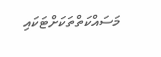މަސައްކަތްތަކަށްޓަކައި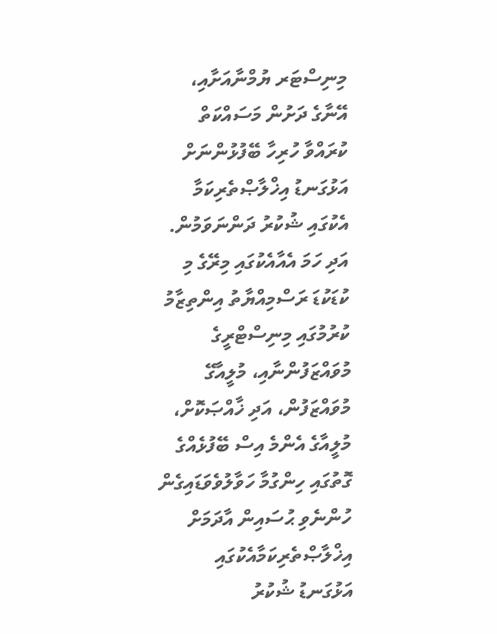މިނިސްޓަރ ޔުމްނާއަށާއި، އޭނާގެ ދަށުން މަސައްކަތް ކުރައްވާ ހުރިހާ ބޭފުޅުންނަށް އަޅުގަނޑު އިޚްލާޞްތެރިކަމާ އެކުގައި ޝުކުރު ދަންނަވަމުން. އަދި ހަމަ އެއާއެކުގައި މިރޭގެ މި ކުޑަކުޑަ ރަސްމިއްޔާތު އިންތިޒާމު ކުރުމުގައި މިނިސްޓްރީގެ މުވައްޒަފުންނާއި، މުލީއާގޭ މުވައްޒަފުން، އަދި ޚާއްޞަކޮށް، މުލީއާގެ އެންމެ އިސް ބޭފުޅެއްގެ ގޮތުގައި ހިންގުމާ ހަވާލުވެވަޑައިގެން ހުންނެވި ޙުސައިން އާދަމަށް އިޚްލާޞްތެރިކަމާއެކުގައި އަޅުގަނޑު ޝުކުރު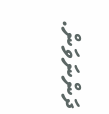ދަންނަވަން.